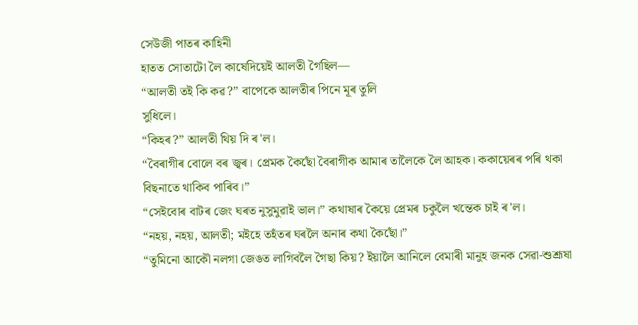সেউজী পাতৰ কাহিনী
হাতত সোতাটো লৈ কাষেদিয়েই আলতী গৈছিল—
“আলতী তই কি কৱ?” বাপেকে আলতীৰ পিনে মূৰ তুলি
সুধিলে।
“কিহৰ?” আলতী থিয় দি ৰ'ল।
“বৈৰাগীৰ বোলে বৰ জ্বৰ। প্ৰেমক কৈছোঁ বৈৰাগীক আমাৰ তালৈকে লৈ আহক। ককায়েৰৰ পৰি থকা বিছনাতে থাকিব পাৰিব।”
“সেইবোৰ বাটৰ জেং ঘৰত নুসুমুৱাই ভাল।” কথাষাৰ কৈয়ে প্ৰেমৰ চকুলৈ খন্তেক চাই ৰ'ল।
“নহয়, নহয়, আলতী; মইহে তহঁতৰ ঘৰলৈ অনাৰ কথা কৈছোঁ।”
“তুমিনো আকৌ নলগা জেঙত লাগিবলৈ গৈছা কিয়? ইয়ালৈ আনিলে বেমাৰী মানুহ জনক সেৱা-শুশ্ৰূষা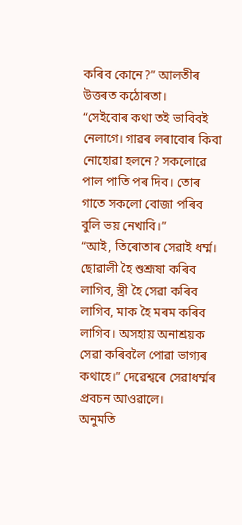কৰিব কোনে?” আলতীৰ উত্তৰত কঠোৰতা।
“সেইবোৰ কথা তই ভাবিবই নেলাগে। গাৱৰ লৰাবোৰ কিবা নোহোৱা হলনে? সকলোৱে পাল পাতি পৰ দিব। তোৰ গাতে সকলো বোজা পৰিব বুলি ভয় নেখাবি।”
“আই, তিৰোতাৰ সেৱাই ধৰ্ম্ম। ছোৱালী হৈ শুশ্ৰূষা কৰিব লাগিব, স্ত্ৰী হৈ সেৱা কৰিব লাগিব, মাক হৈ মৰম কৰিব লাগিব। অসহায় অনাশ্ৰয়ক সেৱা কৰিবলৈ পোৱা ভাগ্যৰ কথাহে।” দেৱেশ্বৰে সেৱাধৰ্ম্মৰ প্ৰবচন আওৱালে।
অনুমতি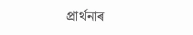প্ৰাৰ্থনাৰ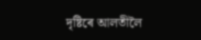দৃষ্টিৰে আলতীলৈ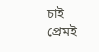চাই প্ৰেমই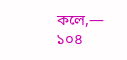কলে,—
১০৪